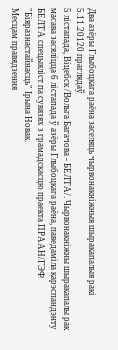Два азёры Глыбоцкага раёна заселяць чырвонакніжныя шыракапалыя ракі
5.11.20120 праглядаў
5 лістапада, Віцебск /Вольга Багачова - БЕЛТА/. Чырвонакніжны шыракапалы рак масава засяліцца 6 лістапада ў азёры Глыбоцкага раёна, паведаміла карэспандэнту БЕЛТА спецыяліст па сувязях з грамадскасцю праекта ПРААН/ГЭФ "Біяразнастайнасць" Ірына Новак.
Месцам правядзення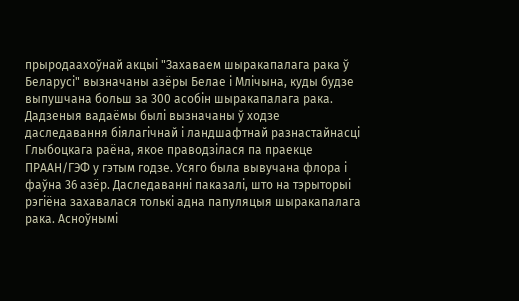прыродаахоўнай акцыі "Захаваем шыракапалага рака ў Беларусі" вызначаны азёры Белае і Млічына, куды будзе выпушчана больш за 300 асобін шыракапалага рака.
Дадзеныя вадаёмы былі вызначаны ў ходзе даследавання біялагічнай і ландшафтнай разнастайнасці Глыбоцкага раёна, якое праводзілася па праекце ПРААН/ГЭФ у гэтым годзе. Усяго была вывучана флора і фаўна 36 азёр. Даследаванні паказалі, што на тэрыторыі рэгіёна захавалася толькі адна папуляцыя шыракапалага рака. Асноўнымі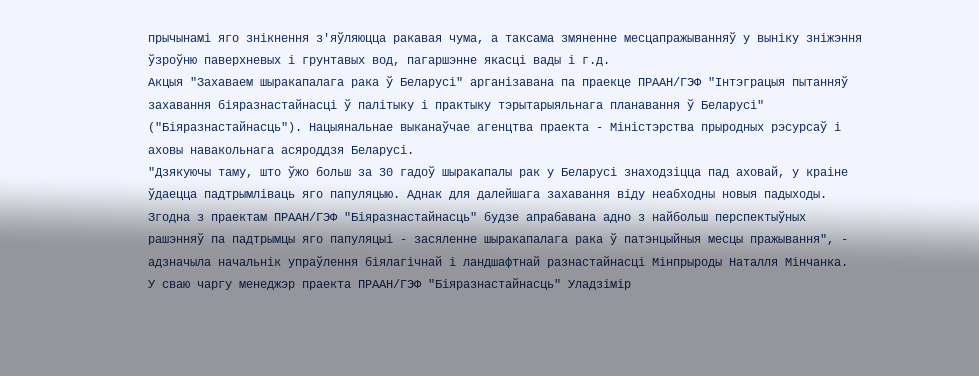прычынамі яго знікнення з'яўляюцца ракавая чума, а таксама змяненне месцапражыванняў у выніку зніжэння ўзроўню паверхневых і грунтавых вод, пагаршэнне якасці вады і г.д.
Акцыя "Захаваем шыракапалага рака ў Беларусі" арганізавана па праекце ПРААН/ГЭФ "Інтэграцыя пытанняў захавання біяразнастайнасці ў палітыку і практыку тэрытарыяльнага планавання ў Беларусі" ("Біяразнастайнасць"). Нацыянальнае выканаўчае агенцтва праекта - Міністэрства прыродных рэсурсаў і аховы навакольнага асяроддзя Беларусі.
"Дзякуючы таму, што ўжо больш за 30 гадоў шыракапалы рак у Беларусі знаходзіцца пад аховай, у краіне ўдаецца падтрымліваць яго папуляцыю. Аднак для далейшага захавання віду неабходны новыя падыходы. Згодна з праектам ПРААН/ГЭФ "Біяразнастайнасць" будзе апрабавана адно з найбольш перспектыўных рашэнняў па падтрымцы яго папуляцыі - засяленне шыракапалага рака ў патэнцыйныя месцы пражывання", - адзначыла начальнік упраўлення біялагічнай і ландшафтнай разнастайнасці Мінпрыроды Наталля Мінчанка.
У сваю чаргу менеджэр праекта ПРААН/ГЭФ "Біяразнастайнасць" Уладзімір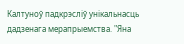Калтуноў падкрэсліў унікальнасць дадзенага мерапрыемства. "Яна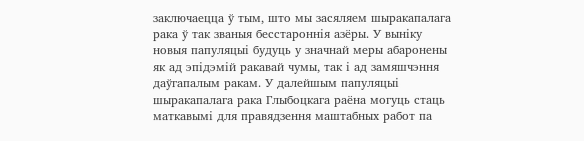заключаецца ў тым, што мы засяляем шыракапалага рака ў так званыя бесстароннія азёры. У выніку новыя папуляцыі будуць у значнай меры абаронены як ад эпідэмій ракавай чумы, так і ад замяшчэння даўгапалым ракам. У далейшым папуляцыі шыракапалага рака Глыбоцкага раёна могуць стаць маткавымі для правядзення маштабных работ па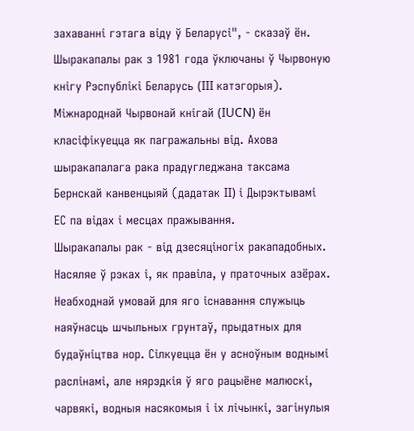захаванні гэтага віду ў Беларусі", - сказаў ён.
Шыракапалы рак з 1981 года ўключаны ў Чырвоную кнігу Рэспублікі Беларусь (III катэгорыя). Міжнароднай Чырвонай кнігай (IUCN) ён класіфікуецца як пагражальны від. Ахова шыракапалага рака прадугледжана таксама Бернскай канвенцыяй (дадатак II) і Дырэктывамі ЕС па відах і месцах пражывання.
Шыракапалы рак - від дзесяціногіх ракападобных. Насяляе ў рэках і, як правіла, у праточных азёрах. Неабходнай умовай для яго існавання служыць наяўнасць шчыльных грунтаў, прыдатных для будаўніцтва нор. Сілкуецца ён у асноўным воднымі раслінамі, але нярэдкія ў яго рацыёне малюскі, чарвякі, водныя насякомыя і іх лічынкі, загінулыя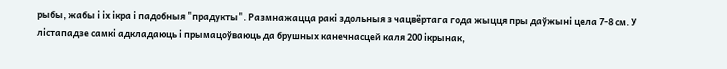рыбы, жабы і іх ікра і падобныя "прадукты". Размнажацца ракі здольныя з чацвёртага года жыцця пры даўжыні цела 7-8 см. У лістападзе самкі адкладаюць і прымацоўваюць да брушных канечнасцей каля 200 ікрынак,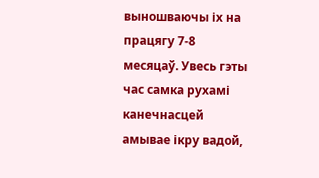выношваючы іх на працягу 7-8 месяцаў. Увесь гэты час самка рухамі канечнасцей амывае ікру вадой,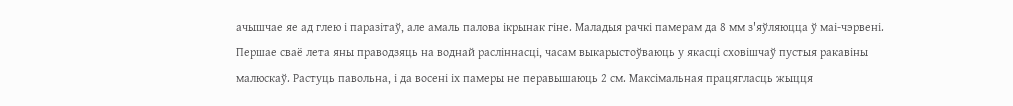ачышчае яе ад глею і паразітаў, але амаль палова ікрынак гіне. Маладыя рачкі памерам да 8 мм з'яўляюцца ў маі-чэрвені. Першае сваё лета яны праводзяць на воднай расліннасці, часам выкарыстоўваюць у якасці сховішчаў пустыя ракавіны малюскаў. Растуць павольна, і да восені іх памеры не перавышаюць 2 см. Максімальная працягласць жыцця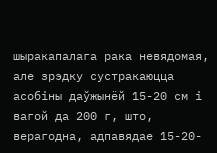шыракапалага рака невядомая, але зрэдку сустракаюцца асобіны даўжынёй 15-20 см і вагой да 200 г, што, верагодна, адпавядае 15-20-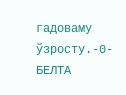гадоваму ўзросту.-0-
БЕЛТА